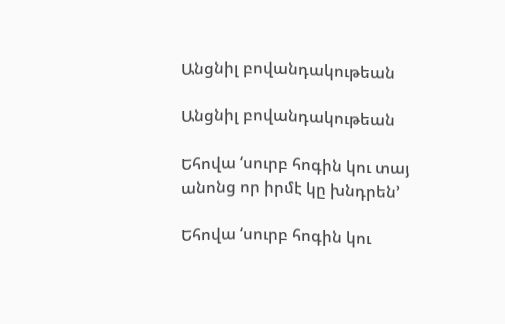Անցնիլ բովանդակութեան

Անցնիլ բովանդակութեան

Եհովա ‘սուրբ հոգին կու տայ անոնց որ իրմէ կը խնդրեն’

Եհովա ‘սուրբ հոգին կու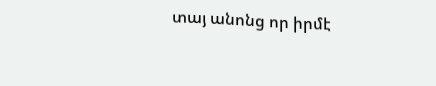տայ անոնց որ իրմէ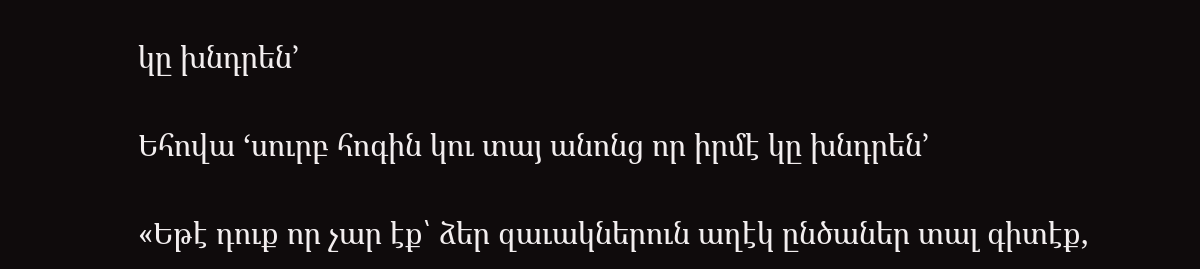կը խնդրեն’

Եհովա ‘սուրբ հոգին կու տայ անոնց որ իրմէ կը խնդրեն’

«Եթէ դուք որ չար էք՝ ձեր զաւակներուն աղէկ ընծաներ տալ գիտէք,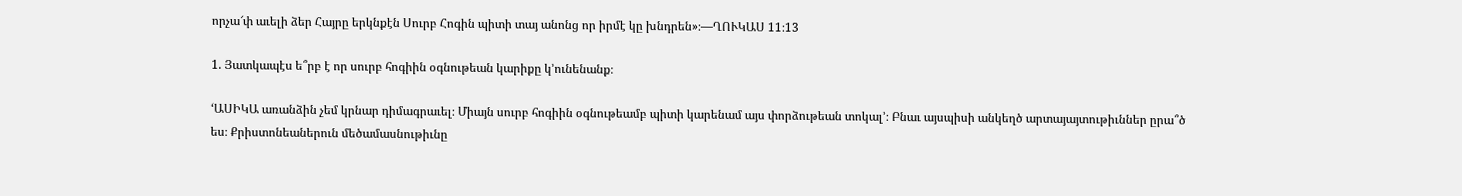որչա՜փ աւելի ձեր Հայրը երկնքէն Սուրբ Հոգին պիտի տայ անոնց որ իրմէ կը խնդրեն»։—ՂՈՒԿԱՍ 11։13

1. Յատկապէս ե՞րբ է որ սուրբ հոգիին օգնութեան կարիքը կ’ունենանք։

‘ԱՍԻԿԱ առանձին չեմ կրնար դիմագրաւել։ Միայն սուրբ հոգիին օգնութեամբ պիտի կարենամ այս փորձութեան տոկալ’։ Բնաւ այսպիսի անկեղծ արտայայտութիւններ ըրա՞ծ ես։ Քրիստոնեաներուն մեծամասնութիւնը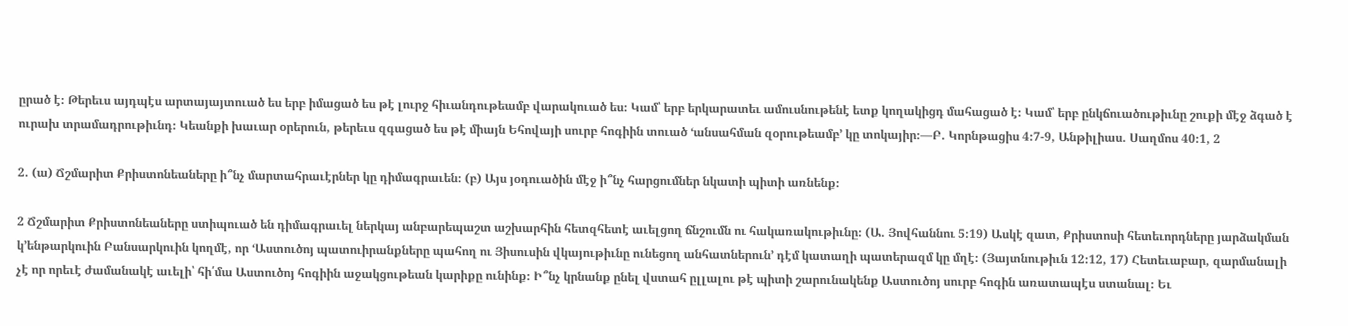ըրած է։ Թերեւս այդպէս արտայայտուած ես երբ իմացած ես թէ լուրջ հիւանդութեամբ վարակուած ես։ Կամ՝ երբ երկարատեւ ամուսնութենէ ետք կողակիցդ մահացած է։ Կամ՝ երբ ընկճուածութիւնը շուքի մէջ ձգած է ուրախ տրամադրութիւնդ։ Կեանքի խաւար օրերուն, թերեւս զգացած ես թէ միայն Եհովայի սուրբ հոգիին տուած ‘անսահման զօրութեամբ’ կը տոկայիր։—Բ. Կորնթացիս 4։7-9, Անթիլիաս. Սաղմոս 40։1, 2

2. (ա) Ճշմարիտ Քրիստոնեաները ի՞նչ մարտահրաւէրներ կը դիմագրաւեն։ (բ) Այս յօդուածին մէջ ի՞նչ հարցումներ նկատի պիտի առնենք։

2 Ճշմարիտ Քրիստոնեաները ստիպուած են դիմագրաւել ներկայ անբարեպաշտ աշխարհին հետզհետէ աւելցող ճնշումն ու հակառակութիւնը։ (Ա. Յովհաննու 5։19) Ասկէ զատ, Քրիստոսի հետեւորդները յարձակման կ’ենթարկուին Բանսարկուին կողմէ, որ ‘Աստուծոյ պատուիրանքները պահող ու Յիսուսին վկայութիւնը ունեցող անհատներուն’ դէմ կատաղի պատերազմ կը մղէ։ (Յայտնութիւն 12։12, 17) Հետեւաբար, զարմանալի չէ որ որեւէ ժամանակէ աւելի՝ հի՛մա Աստուծոյ հոգիին աջակցութեան կարիքը ունինք։ Ի՞նչ կրնանք ընել վստահ ըլլալու թէ պիտի շարունակենք Աստուծոյ սուրբ հոգին առատապէս ստանալ։ Եւ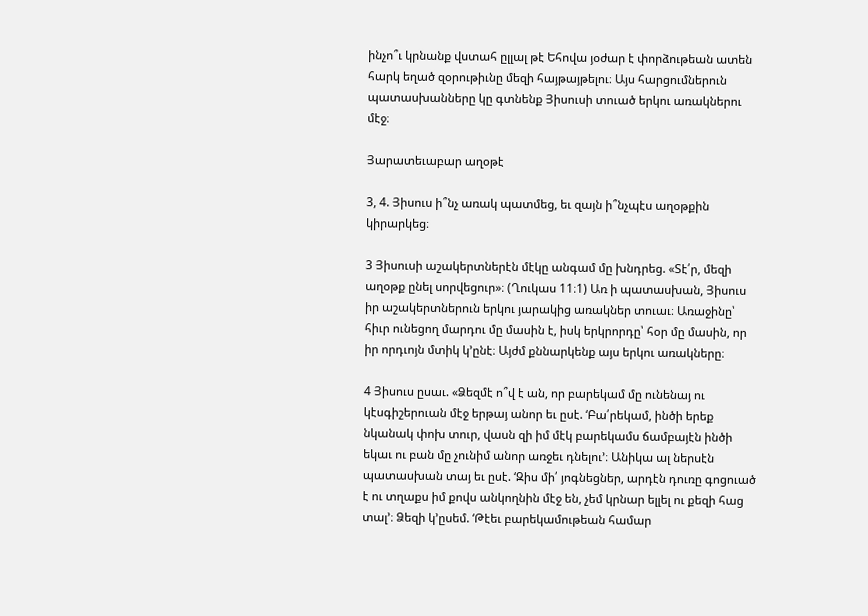ինչո՞ւ կրնանք վստահ ըլլալ թէ Եհովա յօժար է փորձութեան ատեն հարկ եղած զօրութիւնը մեզի հայթայթելու։ Այս հարցումներուն պատասխանները կը գտնենք Յիսուսի տուած երկու առակներու մէջ։

Յարատեւաբար աղօթէ

3, 4. Յիսուս ի՞նչ առակ պատմեց, եւ զայն ի՞նչպէս աղօթքին կիրարկեց։

3 Յիսուսի աշակերտներէն մէկը անգամ մը խնդրեց. «Տէ՛ր, մեզի աղօթք ընել սորվեցուր»։ (Ղուկաս 11։1) Առ ի պատասխան, Յիսուս իր աշակերտներուն երկու յարակից առակներ տուաւ։ Առաջինը՝ հիւր ունեցող մարդու մը մասին է, իսկ երկրորդը՝ հօր մը մասին, որ իր որդւոյն մտիկ կ’ընէ։ Այժմ քննարկենք այս երկու առակները։

4 Յիսուս ըսաւ. «Ձեզմէ ո՞վ է ան, որ բարեկամ մը ունենայ ու կէսգիշերուան մէջ երթայ անոր եւ ըսէ. ‘Բա՛րեկամ, ինծի երեք նկանակ փոխ տուր, վասն զի իմ մէկ բարեկամս ճամբայէն ինծի եկաւ ու բան մը չունիմ անոր առջեւ դնելու’։ Անիկա ալ ներսէն պատասխան տայ եւ ըսէ. ‘Զիս մի՛ յոգնեցներ, արդէն դուռը գոցուած է ու տղաքս իմ քովս անկողնին մէջ են, չեմ կրնար ելլել ու քեզի հաց տալ’։ Ձեզի կ’ըսեմ. ‘Թէեւ բարեկամութեան համար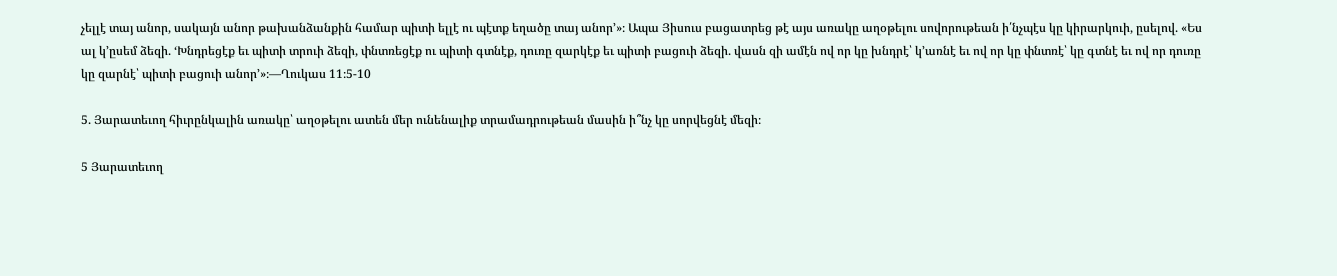չելլէ տայ անոր, սակայն անոր թախանձանքին համար պիտի ելլէ ու պէտք եղածը տայ անոր’»։ Ապա Յիսուս բացատրեց թէ այս առակը աղօթելու սովորութեան ի՛նչպէս կը կիրարկուի, ըսելով. «Ես ալ կ’ըսեմ ձեզի. ‘Խնդրեցէք եւ պիտի տրուի ձեզի, փնտռեցէք ու պիտի գտնէք, դուռը զարկէք եւ պիտի բացուի ձեզի. վասն զի ամէն ով որ կը խնդրէ՝ կ’առնէ եւ ով որ կը փնտռէ՝ կը գտնէ եւ ով որ դուռը կը զարնէ՝ պիտի բացուի անոր’»։—Ղուկաս 11։5-10

5. Յարատեւող հիւրընկալին առակը՝ աղօթելու ատեն մեր ունենալիք տրամադրութեան մասին ի՞նչ կը սորվեցնէ մեզի։

5 Յարատեւող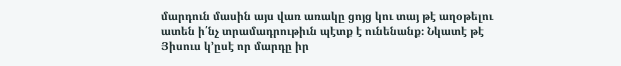մարդուն մասին այս վառ առակը ցոյց կու տայ թէ աղօթելու ատեն ի՛նչ տրամադրութիւն պէտք է ունենանք։ Նկատէ թէ Յիսուս կ’ըսէ որ մարդը իր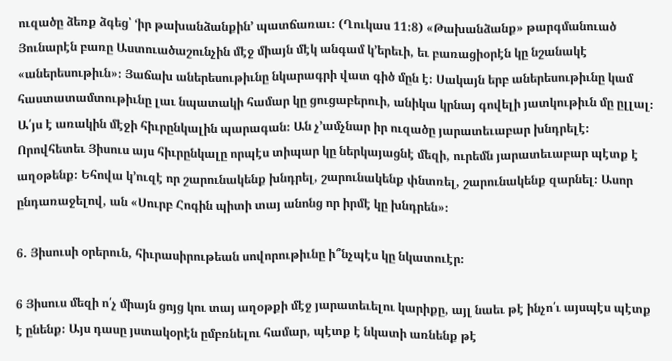ուզածը ձեռք ձգեց՝ ‘իր թախանձանքին’ պատճառաւ։ (Ղուկաս 11։8) «Թախանձանք» թարգմանուած Յունարէն բառը Աստուածաշունչին մէջ միայն մէկ անգամ կ’երեւի, եւ բառացիօրէն կը նշանակէ «աներեսութիւն»։ Յաճախ աներեսութիւնը նկարագրի վատ գիծ մըն է։ Սակայն երբ աներեսութիւնը կամ հաստատամտութիւնը լաւ նպատակի համար կը ցուցաբերուի, անիկա կրնայ գովելի յատկութիւն մը ըլլալ։ Ա՛յս է առակին մէջի հիւրընկալին պարագան։ Ան չ’ամչնար իր ուզածը յարատեւաբար խնդրելէ։ Որովհետեւ Յիսուս այս հիւրընկալը որպէս տիպար կը ներկայացնէ մեզի, ուրեմն յարատեւաբար պէտք է աղօթենք։ Եհովա կ’ուզէ որ շարունակենք խնդրել, շարունակենք փնտռել, շարունակենք զարնել։ Ասոր ընդառաջելով, ան «Սուրբ Հոգին պիտի տայ անոնց որ իրմէ կը խնդրեն»։

6. Յիսուսի օրերուն, հիւրասիրութեան սովորութիւնը ի՞նչպէս կը նկատուէր։

6 Յիսուս մեզի ո՛չ միայն ցոյց կու տայ աղօթքի մէջ յարատեւելու կարիքը, այլ նաեւ թէ ինչո՛ւ այսպէս պէտք է ընենք։ Այս դասը յստակօրէն ըմբռնելու համար, պէտք է նկատի առնենք թէ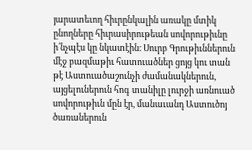յարատեւող հիւրընկալին առակը մտիկ ընողները հիւրասիրութեան սովորութիւնը ի՛նչպէս կը նկատէին։ Սուրբ Գրութիւններուն մէջ բազմաթիւ հատուածներ ցոյց կու տան թէ Աստուածաշունչի ժամանակներուն, այցելուներուն հոգ տանիլը լուրջի առնուած սովորութիւն մըն էր, մանաւանդ Աստուծոյ ծառաներուն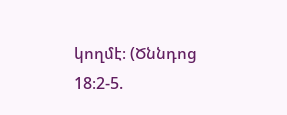կողմէ։ (Ծննդոց 18։2-5.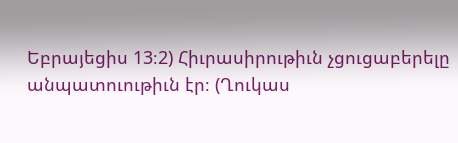Եբրայեցիս 13։2) Հիւրասիրութիւն չցուցաբերելը անպատուութիւն էր։ (Ղուկաս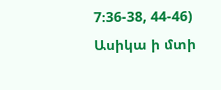7։36-38, 44-46) Ասիկա ի մտի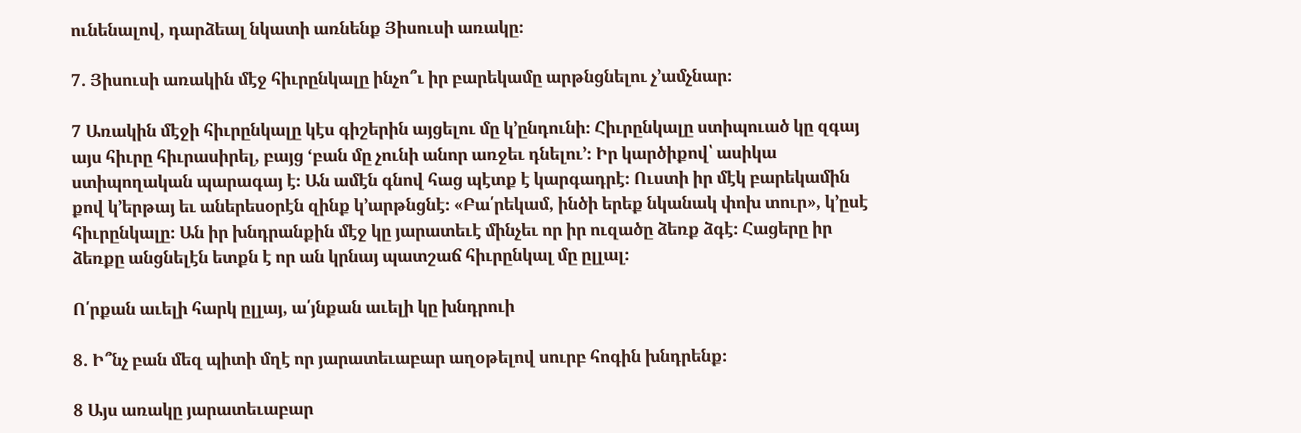ունենալով, դարձեալ նկատի առնենք Յիսուսի առակը։

7. Յիսուսի առակին մէջ հիւրընկալը ինչո՞ւ իր բարեկամը արթնցնելու չ’ամչնար։

7 Առակին մէջի հիւրընկալը կէս գիշերին այցելու մը կ’ընդունի։ Հիւրընկալը ստիպուած կը զգայ այս հիւրը հիւրասիրել, բայց ‘բան մը չունի անոր առջեւ դնելու’։ Իր կարծիքով՝ ասիկա ստիպողական պարագայ է։ Ան ամէն գնով հաց պէտք է կարգադրէ։ Ուստի իր մէկ բարեկամին քով կ’երթայ եւ աներեսօրէն զինք կ’արթնցնէ։ «Բա՛րեկամ, ինծի երեք նկանակ փոխ տուր», կ’ըսէ հիւրընկալը։ Ան իր խնդրանքին մէջ կը յարատեւէ մինչեւ որ իր ուզածը ձեռք ձգէ։ Հացերը իր ձեռքը անցնելէն ետքն է որ ան կրնայ պատշաճ հիւրընկալ մը ըլլալ։

Ո՛րքան աւելի հարկ ըլլայ, ա՛յնքան աւելի կը խնդրուի

8. Ի՞նչ բան մեզ պիտի մղէ որ յարատեւաբար աղօթելով սուրբ հոգին խնդրենք։

8 Այս առակը յարատեւաբար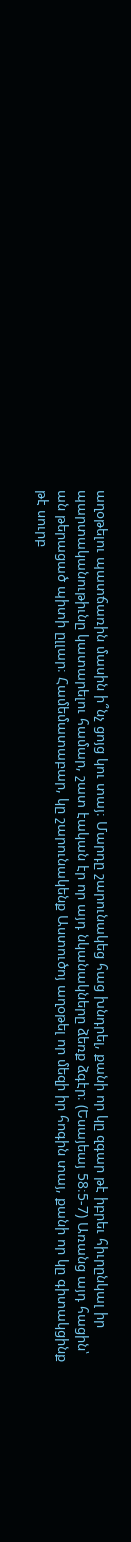աղօթելու պատճառին մասին ի՞նչ ցոյց կու տայ։ Մարդը շարունակեց հաց խնդրել, քանի որ կը զգար թէ իբրեւ հիւրընկալ իր պարտականութիւնը կատարելու համար, շատ էական էր որ այդ նկանակները ձեռք ձգէր։ (Եսայեայ 58։5-7) Առանց այդ հացին՝ ան թերացած պիտի ըլլար։ Համեմատաբար, կը շարունակենք Աստուծոյ աղօթել որ մեզի իր հոգին տայ, քանի որ կը գիտակցինք թէ սուրբ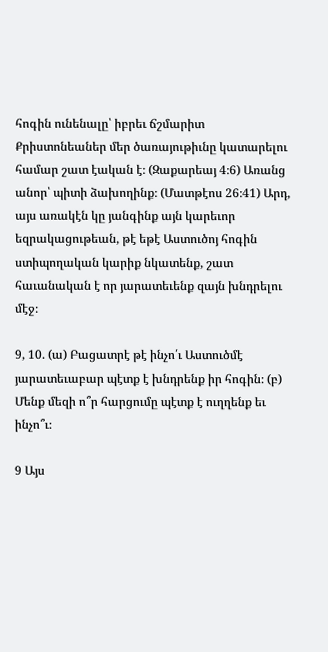հոգին ունենալը՝ իբրեւ ճշմարիտ Քրիստոնեաներ մեր ծառայութիւնը կատարելու համար շատ էական է։ (Զաքարեայ 4։6) Առանց անոր՝ պիտի ձախողինք։ (Մատթէոս 26։41) Արդ, այս առակէն կը յանգինք այն կարեւոր եզրակացութեան, թէ եթէ Աստուծոյ հոգին ստիպողական կարիք նկատենք, շատ հաւանական է որ յարատեւենք զայն խնդրելու մէջ։

9, 10. (ա) Բացատրէ թէ ինչո՛ւ Աստուծմէ յարատեւաբար պէտք է խնդրենք իր հոգին։ (բ) Մենք մեզի ո՞ր հարցումը պէտք է ուղղենք եւ ինչո՞ւ։

9 Այս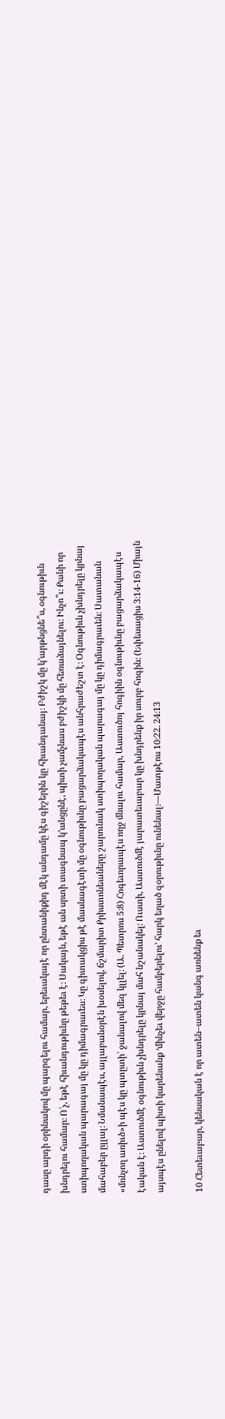դասը արդի օրինակով մը պարզելու համար, երեւակայէ որ ընտանիքիդ մէկ անդամը կէս գիշերին կը հիւանդանայ։ Բժիշկ մը կ’արթնցնե՞ս, օգնութիւն խնդրելու համար։ Ո՛չ, եթէ հիւանդութիւնը թեթեւ է։ Սակայն, եթէ ան սրտի տագնապ կ’անցընէ, պիտի չամչնաս բժիշկի մը հեռաձայնելու։ Ինչո՞ւ։ Քանի որ ստիպողական պարագայ մը կը դիմագրաւես։ Կը գիտակցիս թէ մասնագէտի մը օգնութիւնը բացարձակապէս անհրաժեշտ է։ Օգնութիւն չխնդրելը կրնայ մահաբեր ըլլալ։ Նմանապէս, այլաբանօրէն խօսելով, ճշմարիտ Քրիստոնեաները շարունակ ստիպողական պարագայ մը կը դիմագրաւեն։ Սատանան «մռնչող առիւծ»ի պէս կը պտըտի՝ ջանալով մեզ կլլել։ (Ա. Պետրոս 5։8) Հոգեւորապէս ողջ մնալու համար, Աստուծոյ հոգիին օգնութիւնը բացարձակապէս էական է։ Աստուծմէ օգնութիւն չխնդրելը կրնայ մահ նշանակել։ Ուստի, Աստուծմէ յարատեւաբար կը խնդրենք իր սուրբ հոգին։ (Եփեսացիս 3։14-16) Միայն այսպէս ընելով պիտի կարենանք ‘մինչեւ վերջը համբերելու’ հարկ եղած զօրութիւնը ունենալ։—Մատթէոս 10։22. 24։13

10 Հետեւաբար, կենսական է որ ատեն–ատեն կանգ առնենք եւ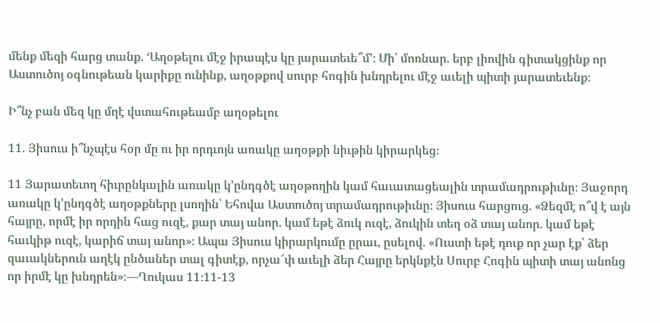մենք մեզի հարց տանք. ‘Աղօթելու մէջ իրապէս կը յարատեւե՞մ’։ Մի՛ մոռնար. երբ լիովին գիտակցինք որ Աստուծոյ օգնութեան կարիքը ունինք, աղօթքով սուրբ հոգին խնդրելու մէջ աւելի պիտի յարատեւենք։

Ի՞նչ բան մեզ կը մղէ վստահութեամբ աղօթելու

11. Յիսուս ի՞նչպէս հօր մը ու իր որդւոյն առակը աղօթքի նիւթին կիրարկեց։

11 Յարատեւող հիւրընկալին առակը կ’ընդգծէ աղօթողին կամ հաւատացեալին տրամադրութիւնը։ Յաջորդ առակը կ’ընդգծէ աղօթքները լսողին՝ Եհովա Աստուծոյ տրամադրութիւնը։ Յիսուս հարցուց. «Ձեզմէ ո՞վ է այն հայրը, որմէ իր որդին հաց ուզէ, քար տայ անոր. կամ եթէ ձուկ ուզէ, ձուկին տեղ օձ տայ անոր. կամ եթէ հաւկիթ ուզէ, կարիճ տայ անոր»։ Ապա Յիսուս կիրարկումը ըրաւ, ըսելով. «Ուստի եթէ դուք որ չար էք՝ ձեր զաւակներուն աղէկ ընծաներ տալ գիտէք, որչա՜փ աւելի ձեր Հայրը երկնքէն Սուրբ Հոգին պիտի տայ անոնց որ իրմէ կը խնդրեն»։—Ղուկաս 11։11-13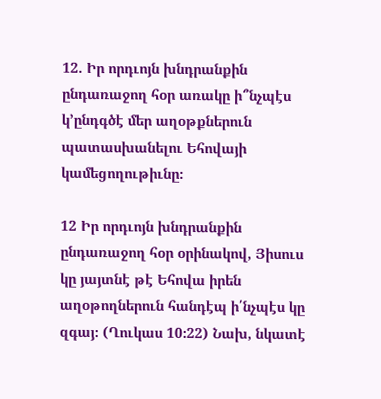12. Իր որդւոյն խնդրանքին ընդառաջող հօր առակը ի՞նչպէս կ’ընդգծէ մեր աղօթքներուն պատասխանելու Եհովայի կամեցողութիւնը։

12 Իր որդւոյն խնդրանքին ընդառաջող հօր օրինակով, Յիսուս կը յայտնէ թէ Եհովա իրեն աղօթողներուն հանդէպ ի՛նչպէս կը զգայ։ (Ղուկաս 10։22) Նախ, նկատէ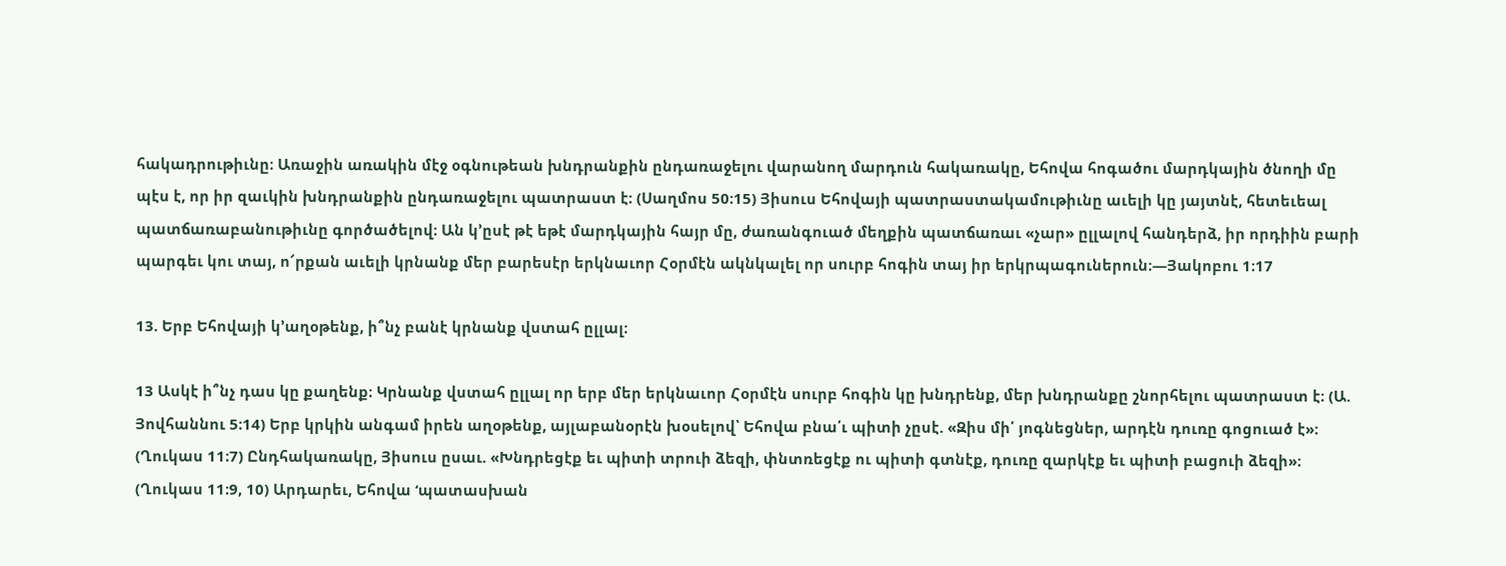հակադրութիւնը։ Առաջին առակին մէջ օգնութեան խնդրանքին ընդառաջելու վարանող մարդուն հակառակը, Եհովա հոգածու մարդկային ծնողի մը պէս է, որ իր զաւկին խնդրանքին ընդառաջելու պատրաստ է։ (Սաղմոս 50։15) Յիսուս Եհովայի պատրաստակամութիւնը աւելի կը յայտնէ, հետեւեալ պատճառաբանութիւնը գործածելով։ Ան կ’ըսէ թէ եթէ մարդկային հայր մը, ժառանգուած մեղքին պատճառաւ «չար» ըլլալով հանդերձ, իր որդիին բարի պարգեւ կու տայ, ո՜րքան աւելի կրնանք մեր բարեսէր երկնաւոր Հօրմէն ակնկալել որ սուրբ հոգին տայ իր երկրպագուներուն։—Յակոբու 1։17

13. Երբ Եհովայի կ’աղօթենք, ի՞նչ բանէ կրնանք վստահ ըլլալ։

13 Ասկէ ի՞նչ դաս կը քաղենք։ Կրնանք վստահ ըլլալ որ երբ մեր երկնաւոր Հօրմէն սուրբ հոգին կը խնդրենք, մեր խնդրանքը շնորհելու պատրաստ է։ (Ա. Յովհաննու 5։14) Երբ կրկին անգամ իրեն աղօթենք, այլաբանօրէն խօսելով՝ Եհովա բնա՛ւ պիտի չըսէ. «Զիս մի՛ յոգնեցներ, արդէն դուռը գոցուած է»։ (Ղուկաս 11։7) Ընդհակառակը, Յիսուս ըսաւ. «Խնդրեցէք եւ պիտի տրուի ձեզի, փնտռեցէք ու պիտի գտնէք, դուռը զարկէք եւ պիտի բացուի ձեզի»։ (Ղուկաս 11։9, 10) Արդարեւ, Եհովա ‘պատասխան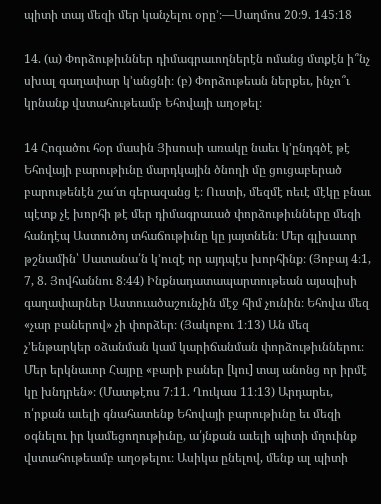պիտի տայ մեզի մեր կանչելու օրը’։—Սաղմոս 20։9. 145։18

14. (ա) Փորձութիւններ դիմագրաւողներէն ոմանց մտքէն ի՞նչ սխալ գաղափար կ’անցնի։ (բ) Փորձութեան ներքեւ, ինչո՞ւ կրնանք վստահութեամբ Եհովայի աղօթել։

14 Հոգածու հօր մասին Յիսուսի առակը նաեւ կ’ընդգծէ թէ Եհովայի բարութիւնը մարդկային ծնողի մը ցուցաբերած բարութենէն շա՜տ գերազանց է։ Ուստի, մեզմէ ոեւէ մէկը բնաւ պէտք չէ խորհի թէ մեր դիմագրաւած փորձութիւնները մեզի հանդէպ Աստուծոյ տհաճութիւնը կը յայտնեն։ Մեր գլխաւոր թշնամին՝ Սատանա՛ն կ’ուզէ որ այդպէս խորհինք։ (Յոբայ 4։1, 7, 8. Յովհաննու 8։44) Ինքնադատապարտութեան այսպիսի գաղափարներ Աստուածաշունչին մէջ հիմ չունին։ Եհովա մեզ «չար բաներով» չի փորձեր։ (Յակոբու 1։13) Ան մեզ չ’ենթարկեր օձանման կամ կարիճանման փորձութիւններու։ Մեր երկնաւոր Հայրը «բարի բաներ [կու] տայ անոնց որ իրմէ կը խնդրեն»։ (Մատթէոս 7։11. Ղուկաս 11։13) Արդարեւ, ո՛րքան աւելի գնահատենք Եհովայի բարութիւնը եւ մեզի օգնելու իր կամեցողութիւնը, ա՛յնքան աւելի պիտի մղուինք վստահութեամբ աղօթելու։ Ասիկա ընելով, մենք ալ պիտի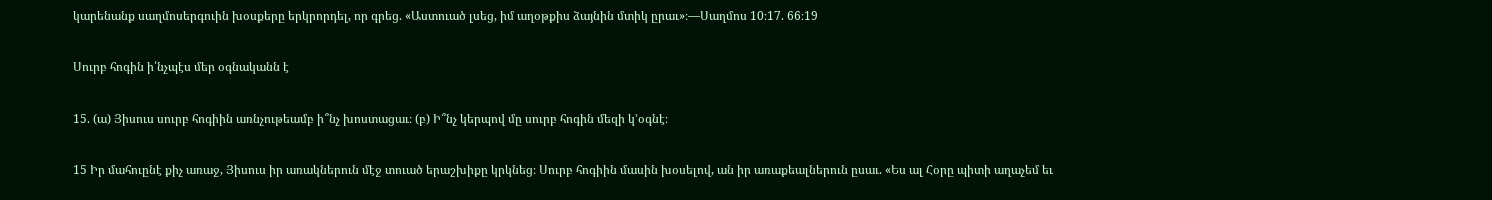կարենանք սաղմոսերգուին խօսքերը երկրորդել, որ գրեց. «Աստուած լսեց, իմ աղօթքիս ձայնին մտիկ ըրաւ»։—Սաղմոս 10։17. 66։19

Սուրբ հոգին ի՛նչպէս մեր օգնականն է

15. (ա) Յիսուս սուրբ հոգիին առնչութեամբ ի՞նչ խոստացաւ։ (բ) Ի՞նչ կերպով մը սուրբ հոգին մեզի կ’օգնէ։

15 Իր մահուընէ քիչ առաջ, Յիսուս իր առակներուն մէջ տուած երաշխիքը կրկնեց։ Սուրբ հոգիին մասին խօսելով, ան իր առաքեալներուն ըսաւ. «Ես ալ Հօրը պիտի աղաչեմ եւ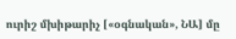ուրիշ մխիթարիչ [«օգնական», ՆԱ] մը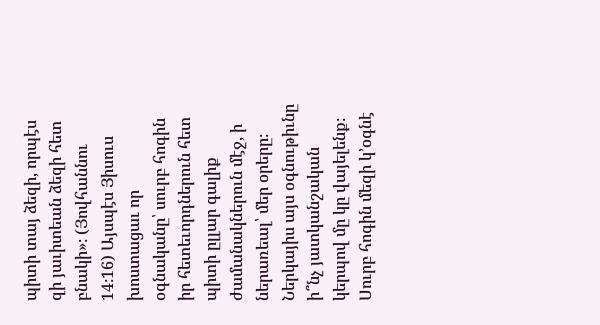պիտի տայ ձեզի, որպէս զի յաւիտեան ձեզի հետ բնակի»։ (Յովհաննու 14։16) Այսպէս Յիսուս խոստացաւ որ օգնականը՝ սուրբ հոգին իր հետեւորդներուն հետ պիտի ըլլար գալիք ժամանակներուն մէջ, ի ներառեալ՝ մեր օրերը։ Ներկայիս այս օգնութիւնը ի՞նչ յատկանշական կերպով մը կը վայելենք։ Սուրբ հոգին մեզի կ’օգնէ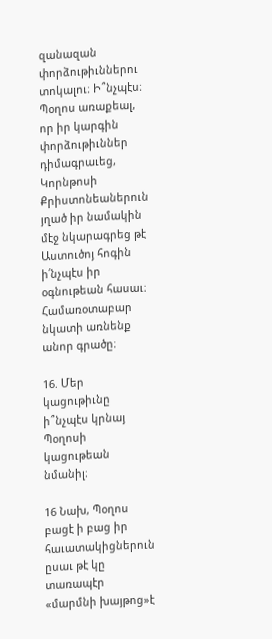զանազան փորձութիւններու տոկալու։ Ի՞նչպէս։ Պօղոս առաքեալ, որ իր կարգին փորձութիւններ դիմագրաւեց, Կորնթոսի Քրիստոնեաներուն յղած իր նամակին մէջ նկարագրեց թէ Աստուծոյ հոգին ի՛նչպէս իր օգնութեան հասաւ։ Համառօտաբար նկատի առնենք անոր գրածը։

16. Մեր կացութիւնը ի՞նչպէս կրնայ Պօղոսի կացութեան նմանիլ։

16 Նախ, Պօղոս բացէ ի բաց իր հաւատակիցներուն ըսաւ թէ կը տառապէր «մարմնի խայթոց»է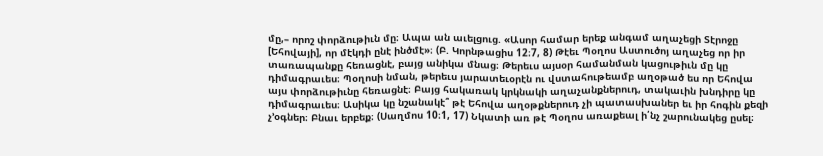մը,– որոշ փորձութիւն մը։ Ապա ան աւելցուց. «Ասոր համար երեք անգամ աղաչեցի Տէրոջը [Եհովայի], որ մէկդի ընէ ինծմէ»։ (Բ. Կորնթացիս 12։7, 8) Թէեւ Պօղոս Աստուծոյ աղաչեց որ իր տառապանքը հեռացնէ, բայց անիկա մնաց։ Թերեւս այսօր համանման կացութիւն մը կը դիմագրաւես։ Պօղոսի նման, թերեւս յարատեւօրէն ու վստահութեամբ աղօթած ես որ Եհովա այս փորձութիւնը հեռացնէ։ Բայց հակառակ կրկնակի աղաչանքներուդ, տակաւին խնդիրը կը դիմագրաւես։ Ասիկա կը նշանակէ՞ թէ Եհովա աղօթքներուդ չի պատասխաներ եւ իր հոգին քեզի չ’օգներ։ Բնաւ երբեք։ (Սաղմոս 10։1, 17) Նկատի առ թէ Պօղոս առաքեալ ի՛նչ շարունակեց ըսել։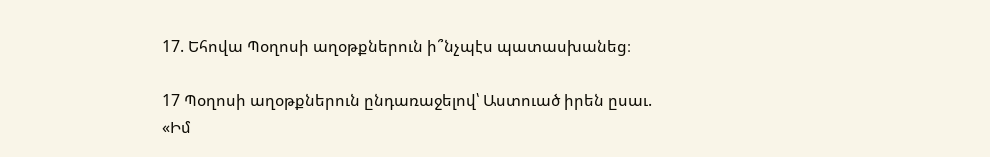17. Եհովա Պօղոսի աղօթքներուն ի՞նչպէս պատասխանեց։

17 Պօղոսի աղօթքներուն ընդառաջելով՝ Աստուած իրեն ըսաւ. «Իմ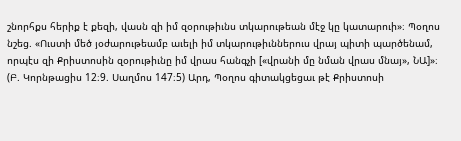շնորհքս հերիք է քեզի, վասն զի իմ զօրութիւնս տկարութեան մէջ կը կատարուի»։ Պօղոս նշեց. «Ուստի մեծ յօժարութեամբ աւելի իմ տկարութիւններուս վրայ պիտի պարծենամ, որպէս զի Քրիստոսին զօրութիւնը իմ վրաս հանգչի [«վրանի մը նման վրաս մնայ», ՆԱ]»։ (Բ. Կորնթացիս 12։9. Սաղմոս 147։5) Արդ, Պօղոս գիտակցեցաւ թէ Քրիստոսի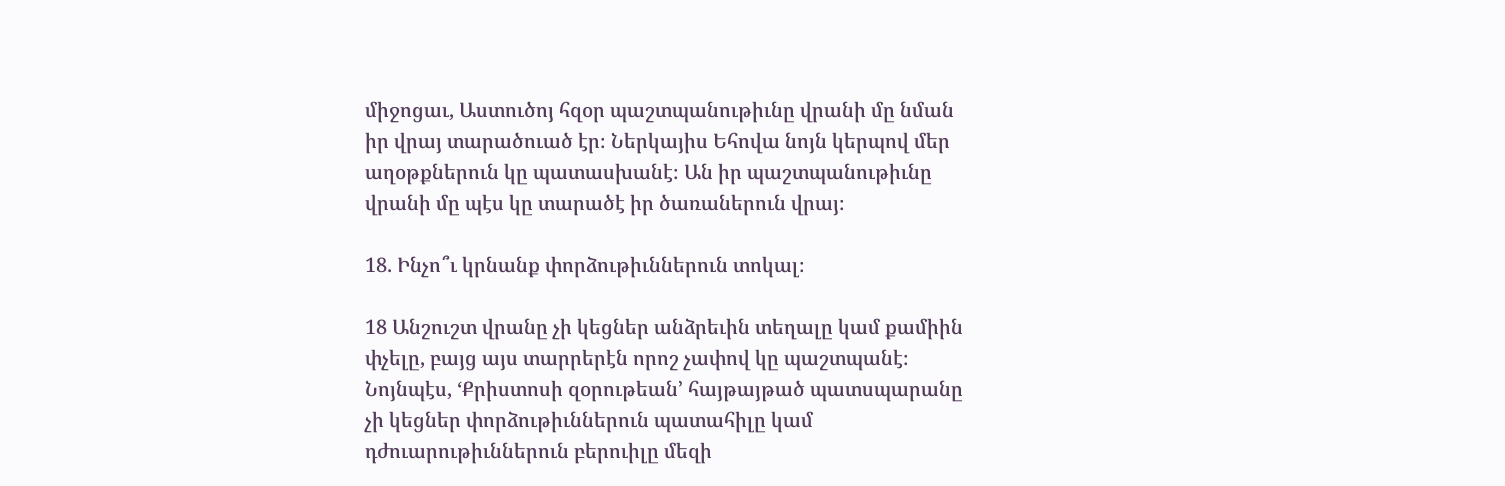միջոցաւ, Աստուծոյ հզօր պաշտպանութիւնը վրանի մը նման իր վրայ տարածուած էր։ Ներկայիս Եհովա նոյն կերպով մեր աղօթքներուն կը պատասխանէ։ Ան իր պաշտպանութիւնը վրանի մը պէս կը տարածէ իր ծառաներուն վրայ։

18. Ինչո՞ւ կրնանք փորձութիւններուն տոկալ։

18 Անշուշտ վրանը չի կեցներ անձրեւին տեղալը կամ քամիին փչելը, բայց այս տարրերէն որոշ չափով կը պաշտպանէ։ Նոյնպէս, ‘Քրիստոսի զօրութեան’ հայթայթած պատսպարանը չի կեցներ փորձութիւններուն պատահիլը կամ դժուարութիւններուն բերուիլը մեզի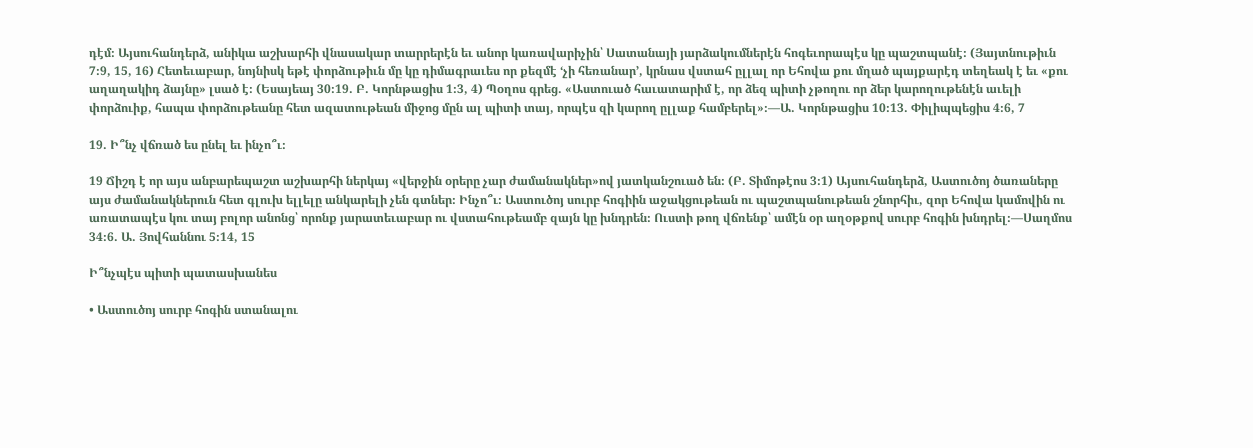դէմ։ Այսուհանդերձ, անիկա աշխարհի վնասակար տարրերէն եւ անոր կառավարիչին՝ Սատանայի յարձակումներէն հոգեւորապէս կը պաշտպանէ։ (Յայտնութիւն 7։9, 15, 16) Հետեւաբար, նոյնիսկ եթէ փորձութիւն մը կը դիմագրաւես որ քեզմէ ‘չի հեռանար’, կրնաս վստահ ըլլալ որ Եհովա քու մղած պայքարէդ տեղեակ է եւ «քու աղաղակիդ ձայնը» լսած է։ (Եսայեայ 30։19. Բ. Կորնթացիս 1։3, 4) Պօղոս գրեց. «Աստուած հաւատարիմ է, որ ձեզ պիտի չթողու որ ձեր կարողութենէն աւելի փորձուիք, հապա փորձութեանը հետ ազատութեան միջոց մըն ալ պիտի տայ, որպէս զի կարող ըլլաք համբերել»։—Ա. Կորնթացիս 10։13. Փիլիպպեցիս 4։6, 7

19. Ի՞նչ վճռած ես ընել եւ ինչո՞ւ։

19 Ճիշդ է որ այս անբարեպաշտ աշխարհի ներկայ «վերջին օրերը չար ժամանակներ»ով յատկանշուած են։ (Բ. Տիմոթէոս 3։1) Այսուհանդերձ, Աստուծոյ ծառաները այս ժամանակներուն հետ գլուխ ելլելը անկարելի չեն գտներ։ Ինչո՞ւ։ Աստուծոյ սուրբ հոգիին աջակցութեան ու պաշտպանութեան շնորհիւ, զոր Եհովա կամովին ու առատապէս կու տայ բոլոր անոնց՝ որոնք յարատեւաբար ու վստահութեամբ զայն կը խնդրեն։ Ուստի թող վճռենք՝ ամէն օր աղօթքով սուրբ հոգին խնդրել։—Սաղմոս 34։6. Ա. Յովհաննու 5։14, 15

Ի՞նչպէս պիտի պատասխանես

• Աստուծոյ սուրբ հոգին ստանալու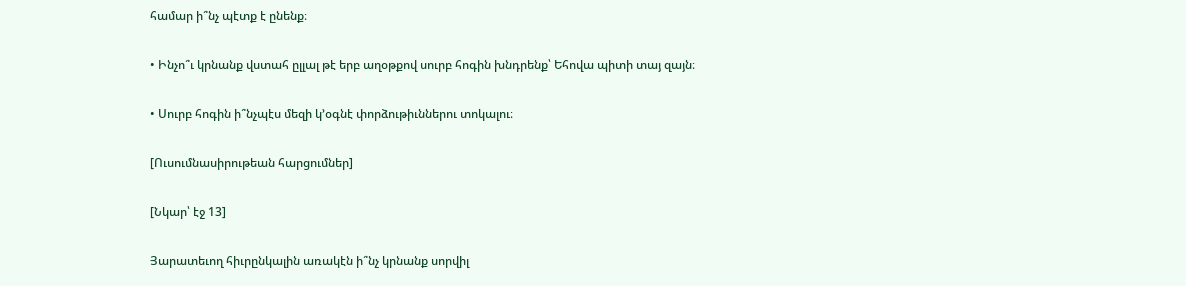համար ի՞նչ պէտք է ընենք։

• Ինչո՞ւ կրնանք վստահ ըլլալ թէ երբ աղօթքով սուրբ հոգին խնդրենք՝ Եհովա պիտի տայ զայն։

• Սուրբ հոգին ի՞նչպէս մեզի կ’օգնէ փորձութիւններու տոկալու։

[Ուսումնասիրութեան հարցումներ]

[Նկար՝ էջ 13]

Յարատեւող հիւրընկալին առակէն ի՞նչ կրնանք սորվիլ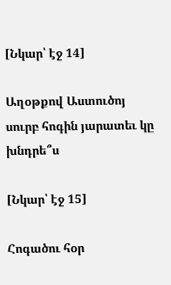[Նկար՝ էջ 14]

Աղօթքով Աստուծոյ սուրբ հոգին յարատեւ կը խնդրե՞ս

[Նկար՝ էջ 15]

Հոգածու հօր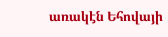առակէն Եհովայի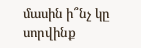մասին ի՞նչ կը սորվինք